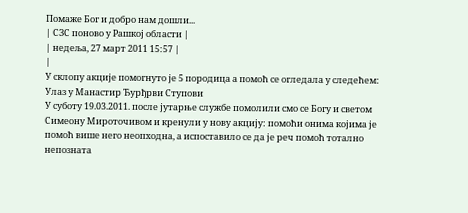Помаже Бог и добро нам дошли...
| СЗС поново у Рашкој области |
| недеља, 27 март 2011 15:57 |
|
У склопу акције помогнуто је 5 породица а помоћ се огледала у следећем:
Улаз у Манастир Ђурђрви Ступови
У суботу 19.03.2011. после јутарње службе помолили смо се Богу и светом Симеону Мироточивом и кренули у нову акцију: помоћи онима којима је помоћ више него неопходна, а испоставило се да је реч помоћ тотално непозната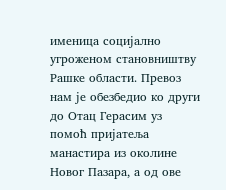именица социјално угроженом становништву Рашке области. Превоз нам је обезбедио ко други до Отац Герасим уз помоћ пријатеља манастира из околине Новог Пазара, а од ове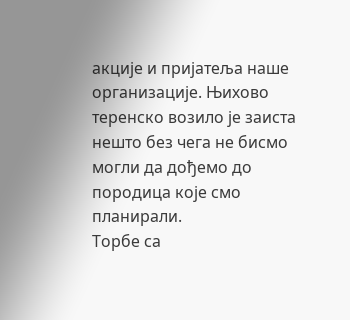акције и пријатеља наше организације. Њихово теренско возило је заиста нешто без чега не бисмо могли да дођемо до породица које смо планирали.
Торбе са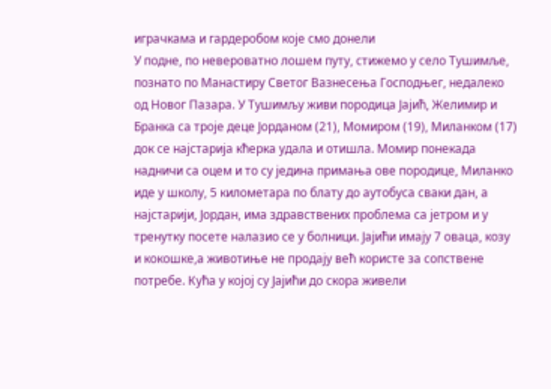играчкама и гардеробом које смо донели
У подне, по невероватно лошем путу, стижемо у село Тушимље, познато по Манастиру Светог Вазнесења Господњег, недалеко од Новог Пазара. У Тушимљу живи породица Јајић, Желимир и Бранка са троје деце Јорданом (21), Момиром (19), Миланком (17) док се најстарија кћерка удала и отишла. Момир понекада надничи са оцем и то су једина примања ове породице, Миланко иде у школу, 5 километара по блату до аутобуса сваки дан, а најстарији, Јордан, има здравствених проблема са јетром и у тренутку посете налазио се у болници. Јајићи имају 7 оваца, козу и кокошке,а животиње не продају већ користе за сопствене потребе. Кућа у којој су Јајићи до скора живели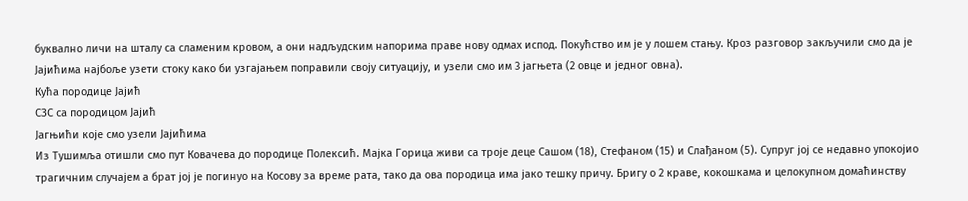буквално личи на шталу са сламеним кровом, а они надљудским напорима праве нову одмах испод. Покућство им је у лошем стању. Кроз разговор закључили смо да је Јајићима најбоље узети стоку како би узгајањем поправили своју ситуацију, и узели смо им 3 јагњета (2 овце и једног овна).
Кућа породице Јајић
СЗС са породицом Јајић
Јагњићи које смо узели Јајићима
Из Тушимља отишли смо пут Ковачева до породице Полексић. Мајка Горица живи са троје деце Сашом (18), Стефаном (15) и Слађаном (5). Супруг јој се недавно упокојио трагичним случајем а брат јој је погинуо на Косову за време рата, тако да ова породица има јако тешку причу. Бригу о 2 краве, кокошкама и целокупном домаћинству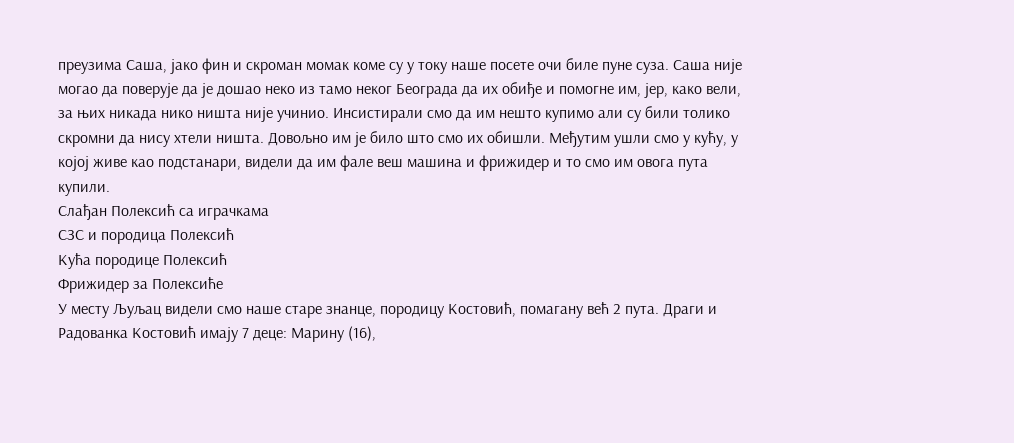преузима Саша, јако фин и скроман момак коме су у току наше посете очи биле пуне суза. Саша није могао да поверује да је дошао неко из тамо неког Београда да их обиђе и помогне им, јер, како вели, за њих никада нико ништа није учинио. Инсистирали смо да им нешто купимо али су били толико скромни да нису хтели ништа. Довољно им је било што смо их обишли. Међутим ушли смо у кућу, у којој живе као подстанари, видели да им фалe веш машина и фрижидер и то смо им овога пута купили.
Слађан Полексић са играчкама
СЗС и породица Полексић
Кућа породице Полексић
Фрижидер за Полексиће
У месту Љуљац видели смо наше старе знанце, породицу Костовић, помагану већ 2 пута. Драги и Радованка Костовић имају 7 деце: Марину (16),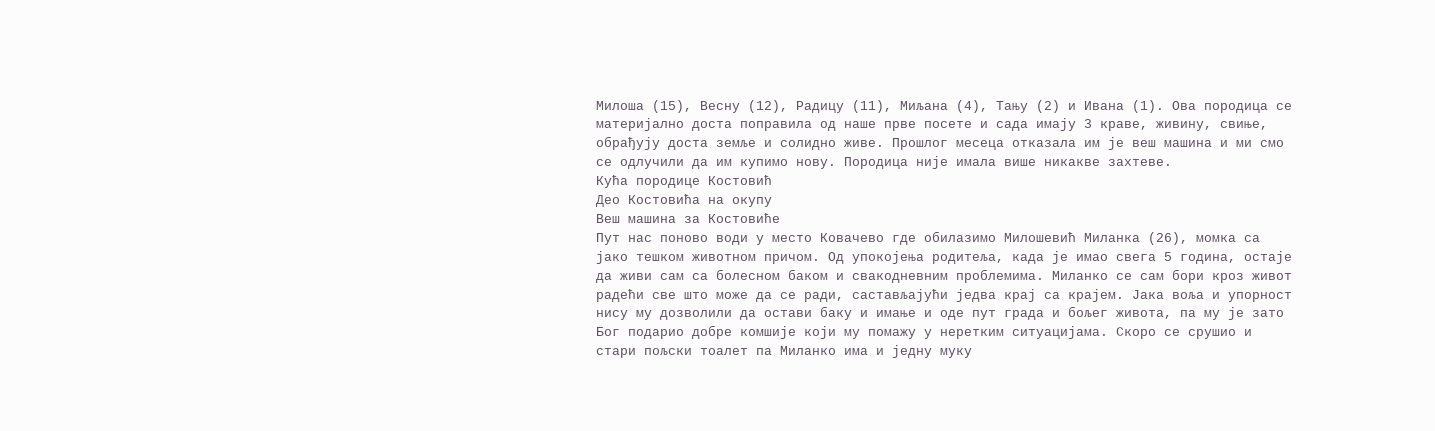Милоша (15), Весну (12), Радицу (11), Миљана (4), Тању (2) и Ивана (1). Ова породица се материјално доста поправила од наше прве посете и сада имају 3 краве, живину, свиње, обрађују доста земље и солидно живе. Прошлог месеца отказала им је веш машина и ми смо се одлучили да им купимо нову. Породица није имала више никакве захтеве.
Кућа породице Костовић
Део Костовића на окупу
Веш машина за Костовиће
Пут нас поново води у место Ковачево где обилазимо Милошевић Миланка (26), момка са јако тешком животном причом. Од упокојења родитеља, када је имао свега 5 година, остаје да живи сам са болесном баком и свакодневним проблемима. Миланко се сам бори кроз живот радећи све што може да се ради, састављајући једва крај са крајем. Јака воља и упорност нису му дозволили да остави баку и имање и оде пут града и бољег живота, па му је зато Бог подарио добре комшије који му помажу у неретким ситуацијама. Скоро се срушио и стари пољски тоалет па Миланко има и једну муку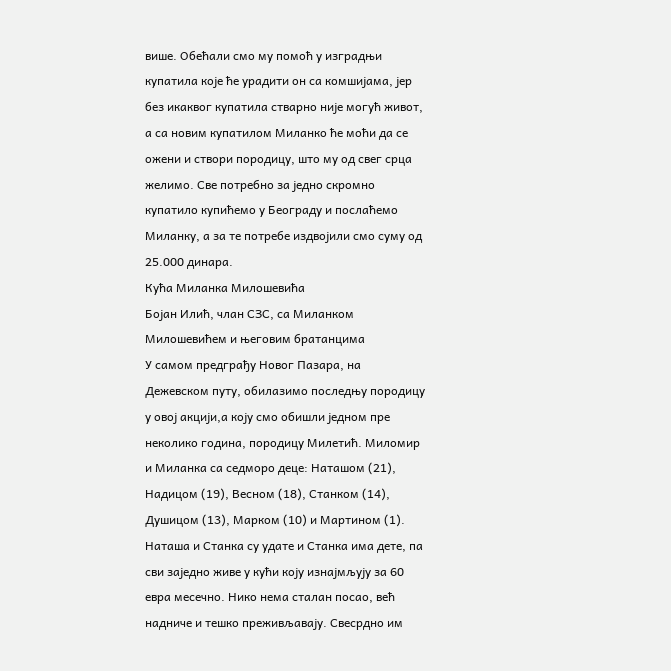више. Обећали смо му помоћ у изградњи купатила које ће урадити он са комшијама, јер без икаквог купатила стварно није могућ живот, а са новим купатилом Миланко ће моћи да се ожени и створи породицу, што му од свег срца желимо. Све потребно за једно скромно купатило купићемо у Београду и послаћемо Миланку, а за те потребе издвојили смо суму од 25.000 динара.
Кућа Миланка Милошевића
Бојан Илић, члан СЗС, са Миланком Милошевићем и његовим братанцима
У самом предграђу Новог Пазара, на Дежевском путу, обилазимо последњу породицу у овој акцији,а коју смо обишли једном пре неколико година, породицу Милетић. Миломир и Миланка са седморо деце: Наташом (21), Надицом (19), Весном (18), Станком (14), Душицом (13), Марком (10) и Мартином (1). Наташа и Станка су удате и Станка има дете, па сви заједно живе у кући коју изнајмљују за 60 евра месечно. Нико нема сталан посао, већ надниче и тешко преживљавају. Свесрдно им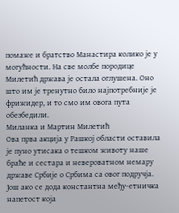помаже и братство Манастира колико је у могућности. На све молбе породице Милетић држава је остала оглушена. Оно што им је тренутно било најпотребније је фрижидер, и то смо им овога пута обезбедили.
Миланка и Мартин Милетић
Ова прва акција у Рашкој области оставила је пуно утисака о тешком животу наше браће и сестара и невероватном немару државе Србије о Србима са овог подручја. Још ако се дода константна међу-етничка напетост која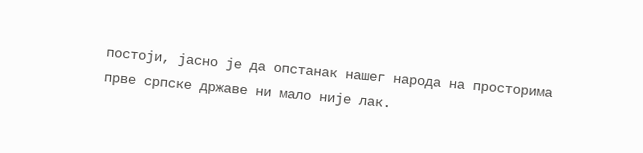постоји, јасно је да опстанак нашег народа на просторима прве српске државе ни мало није лак.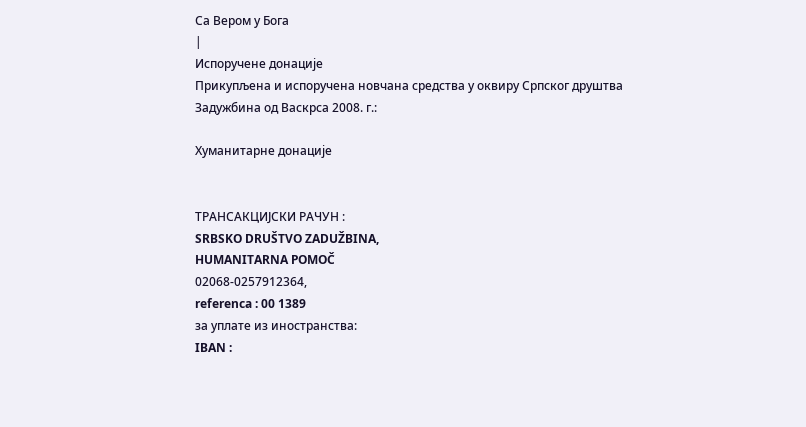Са Вером у Бога
|
Испоручене донације
Прикупљена и испоручена новчана средства у оквиру Српског друштва
Задужбина од Васкрса 2008. г.:

Хуманитарне донације


ТРАНСАКЦИЈСКИ РАЧУН :
SRBSKO DRUŠTVO ZADUŽBINA,
HUMANITARNA POMOČ
02068-0257912364,
referenca : 00 1389
за уплате из иностранства:
IBAN :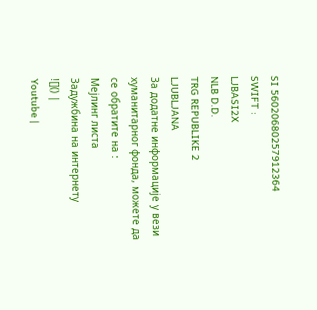SI 56020680257912364
SWIFT :
LJBASI2X
NLB D.D.
TRG REPUBLIKE 2
LJUBLJANA
За додатне информације у вези хуманитарног фонда, можете да се обратите на :
Мејлинг листа
Задужбина на интернету
![]() |
Youtube |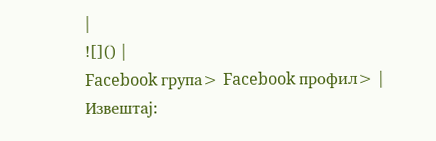|
![]() |
Facebook група> Facebook профил> |
Извештај: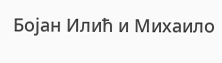Бојан Илић и Михаило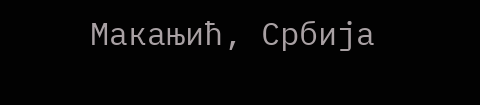Макањић, Србија